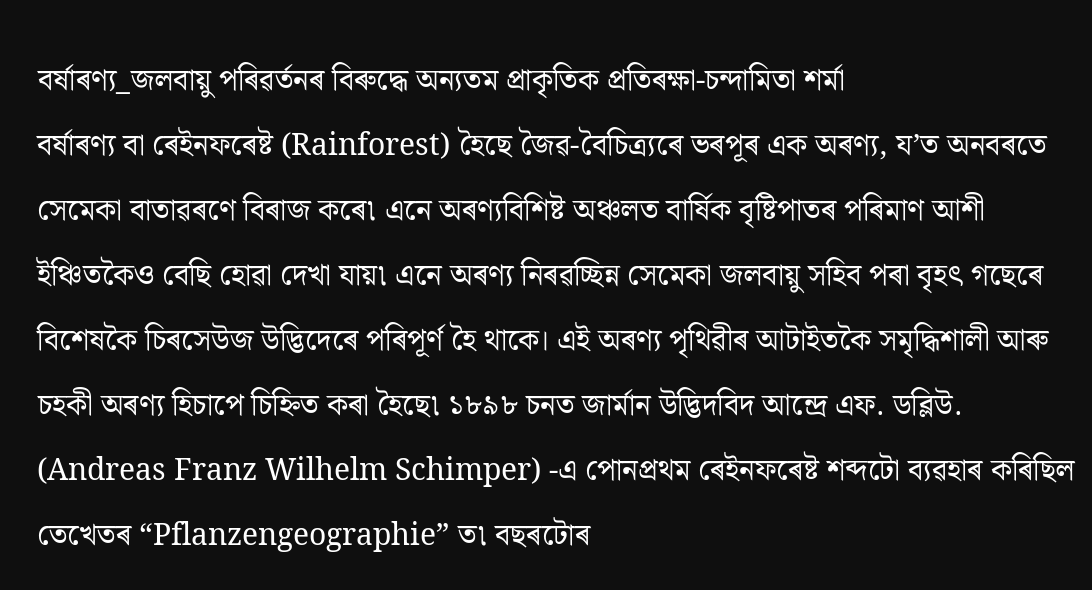বৰ্ষাৰণ্য_জলবায়ু পৰিৱৰ্তনৰ বিৰুদ্ধে অন্যতম প্ৰাকৃতিক প্ৰতিৰক্ষা-চন্দামিতা শৰ্মা
বৰ্ষাৰণ্য বা ৰেইনফৰেষ্ট (Rainforest) হৈছে জৈৱ-বৈচিত্ৰ্যৰে ভৰপূৰ এক অৰণ্য, য’ত অনবৰতে সেমেকা বাতাৱৰণে বিৰাজ কৰে৷ এনে অৰণ্যবিশিষ্ট অঞ্চলত বাৰ্ষিক বৃষ্টিপাতৰ পৰিমাণ আশী ইঞ্চিতকৈও বেছি হোৱা দেখা যায়৷ এনে অৰণ্য নিৰৱচ্ছিন্ন সেমেকা জলবায়ু সহিব পৰা বৃহৎ গছেৰে বিশেষকৈ চিৰসেউজ উদ্ভিদেৰে পৰিপূৰ্ণ হৈ থাকে। এই অৰণ্য পৃথিৱীৰ আটাইতকৈ সমৃদ্ধিশালী আৰু চহকী অৰণ্য হিচাপে চিহ্নিত কৰা হৈছে৷ ১৮৯৮ চনত জাৰ্মান উদ্ভিদবিদ আন্দ্ৰে এফ. ডব্লিউ. (Andreas Franz Wilhelm Schimper) -এ পোনপ্ৰথম ৰেইনফৰেষ্ট শব্দটো ব্যৱহাৰ কৰিছিল তেখেতৰ “Pflanzengeographie” ত৷ বছৰটোৰ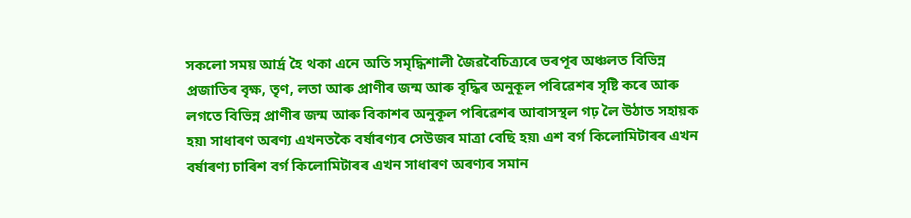সকলো সময় আৰ্দ্ৰ হৈ থকা এনে অতি সমৃদ্ধিশালী জৈৱবৈচিত্ৰ্যৰে ভৰপূৰ অঞ্চলত বিভিন্ন প্ৰজাতিৰ বৃক্ষ, তৃণ, লতা আৰু প্ৰাণীৰ জন্ম আৰু বৃদ্ধিৰ অনুকূল পৰিৱেশৰ সৃষ্টি কৰে আৰু লগতে বিভিন্ন প্ৰাণীৰ জন্ম আৰু বিকাশৰ অনুকূল পৰিৱেশৰ আবাসস্থল গঢ় লৈ উঠাত সহায়ক হয়৷ সাধাৰণ অৰণ্য এখনতকৈ বৰ্ষাৰণ্যৰ সেউজৰ মাত্ৰা বেছি হয়৷ এশ বৰ্গ কিলোমিটাৰৰ এখন বৰ্ষাৰণ্য চাৰিশ বৰ্গ কিলোমিটাৰৰ এখন সাধাৰণ অৰণ্যৰ সমান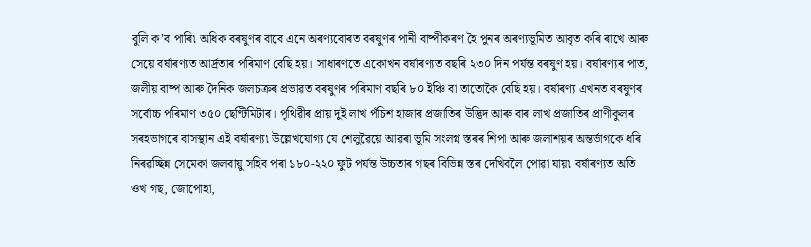বুলি ক’ব পাৰি৷ অধিক বৰষুণৰ বাবে এনে অৰণ্যবোৰত বৰষুণৰ পানী বাষ্পীকৰণ হৈ পুনৰ অৰণ্যভূমিত আবৃত কৰি ৰাখে আৰু সেয়ে বৰ্ষাৰণ্যত আৰ্দ্ৰতাৰ পৰিমাণ বেছি হয়। সাধাৰণতে একোখন বৰ্ষাৰণ্যত বছৰি ২৩০ দিন পৰ্যন্ত বৰষুণ হয়। বৰ্ষাৰণ্যৰ পাত, জলীয় বাষ্প আৰু দৈনিক জলচক্ৰৰ প্ৰভাৱত বৰষুণৰ পৰিমাণ বছৰি ৮০ ইঞ্চি বা তাতোকৈ বেছি হয়। বৰ্ষাৰণ্য এখনত বৰষুণৰ সৰ্বোচ্চ পৰিমাণ ৩৫০ ছেণ্টিমিটাৰ। পৃথিৱীৰ প্ৰায় দুই লাখ পঁচিশ হাজাৰ প্ৰজাতিৰ উদ্ভিদ আৰু বাৰ লাখ প্ৰজাতিৰ প্ৰাণীকুলৰ সৰহভাগৰে বাসস্থান এই বৰ্ষাৰণ্য৷ উল্লেখযোগ্য যে শেলুৱৈয়ে আৱৰা ভূমি সংলগ্ন স্তৰৰ শিপা আৰু জলাশয়ৰ অন্তৰ্ভাগকে ধৰি নিৰৱচ্ছিন্ন সেমেকা জলবায়ু সহিব পৰা ১৮০-২২০ ফুট পৰ্যন্ত উচ্চতাৰ গছৰ বিভিন্ন স্তৰ দেখিবলৈ পোৱা যায়৷ বৰ্ষাৰণ্যত অতি ওখ গছ, জোপোহা,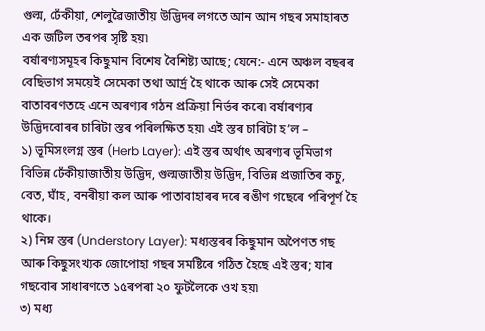গুল্ম, ঢেঁকীয়া, শেলুৱৈজাতীয় উদ্ভিদৰ লগতে আন আন গছৰ সমাহাৰত এক জটিল তৰপৰ সৃষ্টি হয়৷
বৰ্ষাৰণ্যসমূহৰ কিছুমান বিশেষ বৈশিষ্ট্য আছে; যেনে:- এনে অঞ্চল বছৰৰ বেছিভাগ সময়েই সেমেকা তথা আৰ্দ্ৰ হৈ থাকে আৰু সেই সেমেকা বাতাবৰণতহে এনে অৰণ্যৰ গঠন প্ৰক্রিয়া নিৰ্ভৰ কৰে৷ বৰ্ষাৰণ্যৰ উদ্ভিদবোৰৰ চাৰিটা স্তৰ পৰিলক্ষিত হয়৷ এই স্তৰ চাৰিটা হ’ল –
১) ভূমিসংলগ্ন স্তৰ (Herb Layer): এই স্তৰ অৰ্থাৎ অৰণ্যৰ ভূমিভাগ বিভিন্ন ঢেঁকীয়াজাতীয় উদ্ভিদ, গুল্মজাতীয় উদ্ভিদ, বিভিন্ন প্ৰজাতিৰ কচু, বেত, ঘাঁহ, বনৰীয়া কল আৰু পাতাবাহাৰৰ দৰে ৰঙীণ গছেৰে পৰিপূৰ্ণ হৈ থাকে।
২) নিম্ন স্তৰ (Understory Layer): মধ্যস্তৰৰ কিছুমান অপৈণত গছ আৰু কিছুসংখ্যক জোপোহা গছৰ সমষ্টিৰে গঠিত হৈছে এই স্তৰ; যাৰ গছবোৰ সাধাৰণতে ১৫ৰপৰা ২০ ফুটলৈকে ওখ হয়৷
৩) মধ্য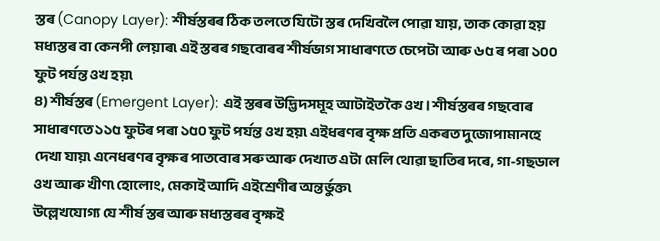স্তৰ (Canopy Layer): শীৰ্ষস্তৰৰ ঠিক তলতে যিটো স্তৰ দেখিবলৈ পোৱা যায়, তাক কোৱা হয় মধ্যস্তৰ বা কেনপী লেয়াৰ৷ এই স্তৰৰ গছবোৰৰ শীৰ্ষভাগ সাধাৰণতে চেপেটা আৰু ৬৫ ৰ পৰা ১০০ ফুট পৰ্যন্ত ওখ হয়৷
৪) শীৰ্ষস্তৰ (Emergent Layer): এই স্তৰৰ উদ্ভিদসমূহ আটাইতকৈ ওখ। শীৰ্ষস্তৰৰ গছবোৰ সাধাৰণতে ১১৫ ফুটৰ পৰা ১৫০ ফুট পৰ্যন্ত ওখ হয়৷ এইধৰণৰ বৃক্ষ প্ৰতি একৰত দুজোপামানহে দেখা যায়৷ এনেধৰণৰ বৃক্ষৰ পাতবোৰ সৰু আৰু দেখাত এটা মেলি থোৱা ছাতিৰ দৰে, গা-গছডাল ওখ আৰু খীণ৷ হোলোং, মেকাই আদি এইশ্ৰেণীৰ অন্তৰ্ভুক্ত৷
উল্লেখযোগ্য যে শীৰ্ষ স্তৰ আৰু মধ্যস্তৰৰ বৃক্ষই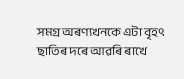সমগ্ৰ অৰণ্যখনকে এটা বৃহৎ ছাতিৰ দৰে আৱৰি ৰাখে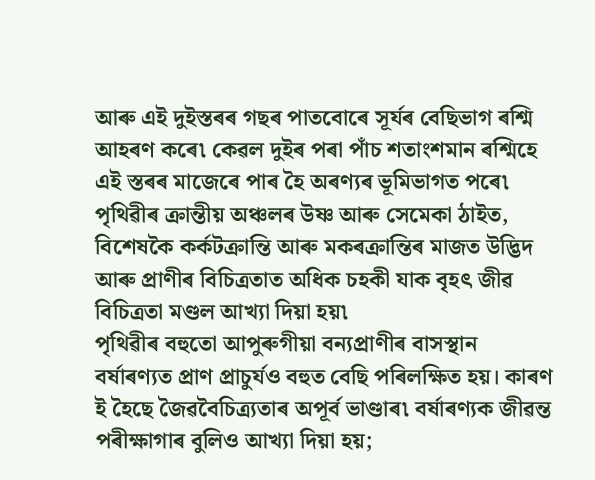আৰু এই দুইস্তৰৰ গছৰ পাতবোৰে সূৰ্যৰ বেছিভাগ ৰশ্মি আহৰণ কৰে৷ কেৱল দুইৰ পৰা পাঁচ শতাংশমান ৰশ্মিহে এই স্তৰৰ মাজেৰে পাৰ হৈ অৰণ্যৰ ভূমিভাগত পৰে৷
পৃথিৱীৰ ক্ৰান্তীয় অঞ্চলৰ উষ্ণ আৰু সেমেকা ঠাইত, বিশেষকৈ কৰ্কটক্ৰান্তি আৰু মকৰক্ৰান্তিৰ মাজত উদ্ভিদ আৰু প্ৰাণীৰ বিচিত্ৰতাত অধিক চহকী যাক বৃহৎ জীৱ বিচিত্ৰতা মণ্ডল আখ্যা দিয়া হয়৷
পৃথিৱীৰ বহুতো আপুৰুগীয়া বন্যপ্ৰাণীৰ বাসস্থান বৰ্ষাৰণ্যত প্ৰাণ প্ৰাচুৰ্যও বহুত বেছি পৰিলক্ষিত হয়। কাৰণ ই হৈছে জৈৱবৈচিত্ৰ্যতাৰ অপূৰ্ব ভাণ্ডাৰ৷ বৰ্ষাৰণ্যক জীৱন্ত পৰীক্ষাগাৰ বুলিও আখ্যা দিয়া হয়;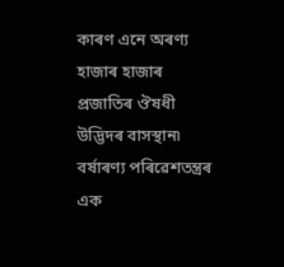কাৰণ এনে অৰণ্য হাজাৰ হাজাৰ প্ৰজাতিৰ ঔষধী উদ্ভিদৰ বাসস্থান৷
বৰ্ষাৰণ্য পৰিৱেশতন্ত্ৰৰ এক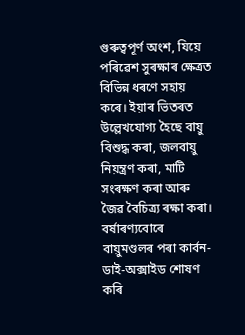গুৰুত্বপূৰ্ণ অংশ, যিয়ে পৰিৱেশ সুৰক্ষাৰ ক্ষেত্ৰত বিভিন্ন ধৰণে সহায় কৰে। ইয়াৰ ভিতৰত উল্লেখযোগ্য হৈছে বায়ু বিশুদ্ধ কৰা, জলবায়ু নিয়ন্ত্ৰণ কৰা, মাটি সংৰক্ষণ কৰা আৰু জৈৱ বৈচিত্ৰ্য ৰক্ষা কৰা। বৰ্ষাৰণ্যবোৰে বায়ুমণ্ডলৰ পৰা কাৰ্বন-ডাই-অক্সাইড শোষণ কৰি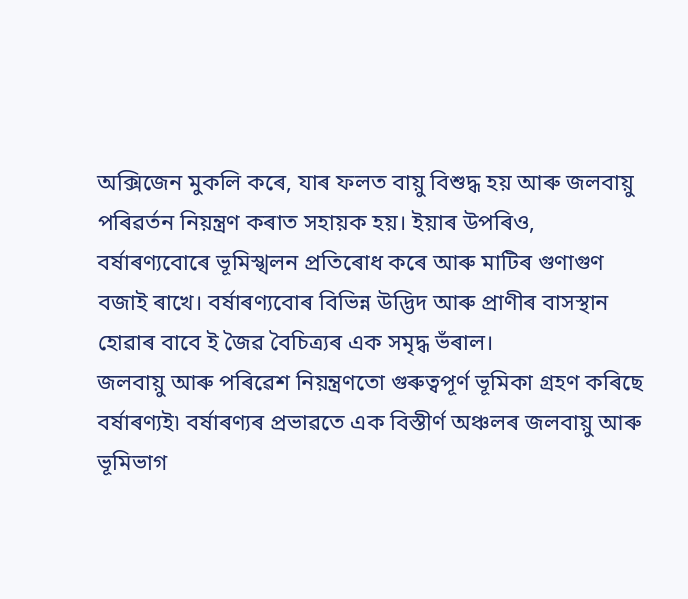অক্সিজেন মুকলি কৰে, যাৰ ফলত বায়ু বিশুদ্ধ হয় আৰু জলবায়ু পৰিৱৰ্তন নিয়ন্ত্ৰণ কৰাত সহায়ক হয়। ইয়াৰ উপৰিও, বৰ্ষাৰণ্যবোৰে ভূমিস্খলন প্ৰতিৰোধ কৰে আৰু মাটিৰ গুণাগুণ বজাই ৰাখে। বৰ্ষাৰণ্যবোৰ বিভিন্ন উদ্ভিদ আৰু প্ৰাণীৰ বাসস্থান হোৱাৰ বাবে ই জৈৱ বৈচিত্ৰ্যৰ এক সমৃদ্ধ ভঁৰাল।
জলবায়ু আৰু পৰিৱেশ নিয়ন্ত্ৰণতো গুৰুত্বপূৰ্ণ ভূমিকা গ্ৰহণ কৰিছে বৰ্ষাৰণ্যই৷ বৰ্ষাৰণ্যৰ প্ৰভাৱতে এক বিস্তীৰ্ণ অঞ্চলৰ জলবায়ু আৰু ভূমিভাগ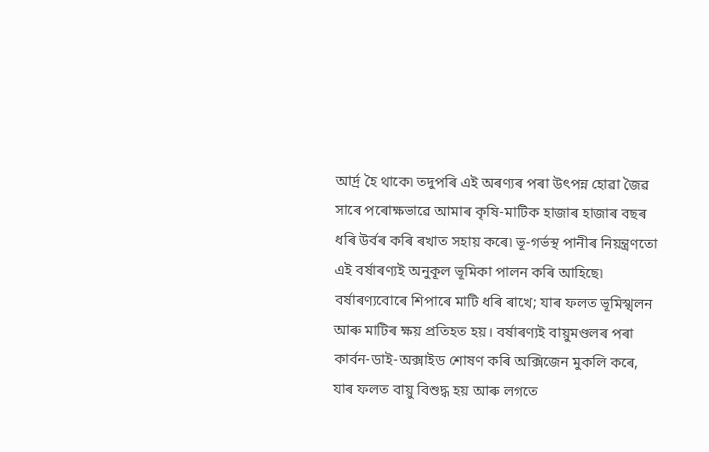আৰ্দ্ৰ হৈ থাকে৷ তদুপৰি এই অৰণ্যৰ পৰা উৎপন্ন হোৱা জৈৱ সাৰে পৰোক্ষভাৱে আমাৰ কৃষি-মাটিক হাজাৰ হাজাৰ বছৰ ধৰি উৰ্বৰ কৰি ৰখাত সহায় কৰে৷ ভূ-গৰ্ভস্থ পানীৰ নিয়ন্ত্ৰণতো এই বৰ্ষাৰণ্যই অনুকূল ভূমিকা পালন কৰি আহিছে৷ বৰ্ষাৰণ্যবোৰে শিপাৰে মাটি ধৰি ৰাখে; যাৰ ফলত ভূমিস্খলন আৰু মাটিৰ ক্ষয় প্ৰতিহত হয়। বৰ্ষাৰণ্যই বায়ুমণ্ডলৰ পৰা কাৰ্বন-ডাই-অক্সাইড শোষণ কৰি অক্সিজেন মুকলি কৰে, যাৰ ফলত বায়ু বিশুদ্ধ হয় আৰু লগতে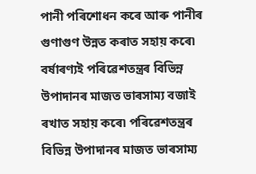পানী পৰিশোধন কৰে আৰু পানীৰ গুণাগুণ উন্নত কৰাত সহায় কৰে৷ বৰ্ষাৰণ্যই পৰিৱেশতন্ত্ৰৰ বিভিন্ন উপাদানৰ মাজত ভাৰসাম্য বজাই ৰখাত সহায় কৰে৷ পৰিৱেশতন্ত্ৰৰ বিভিন্ন উপাদানৰ মাজত ভাৰসাম্য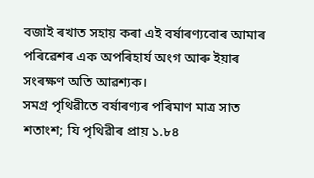বজাই ৰখাত সহায় কৰা এই বৰ্ষাৰণ্যবোৰ আমাৰ পৰিৱেশৰ এক অপৰিহাৰ্য অংগ আৰু ইয়াৰ সংৰক্ষণ অতি আৱশ্যক।
সমগ্ৰ পৃথিৱীতে বৰ্ষাৰণ্যৰ পৰিমাণ মাত্ৰ সাত শতাংশ; যি পৃথিৱীৰ প্ৰায় ১.৮৪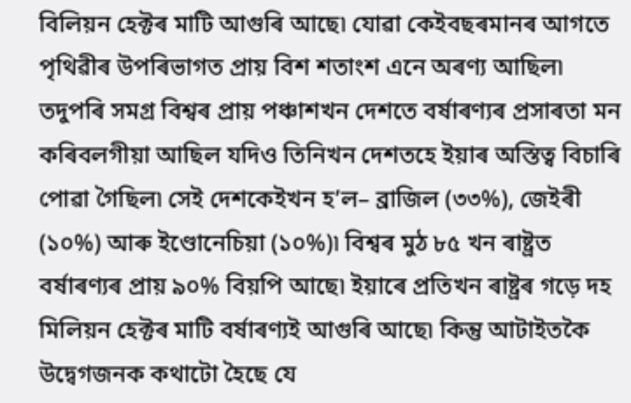বিলিয়ন হেক্টৰ মাটি আগুৰি আছে৷ যোৱা কেইবছৰমানৰ আগতে পৃথিৱীৰ উপৰিভাগত প্ৰায় বিশ শতাংশ এনে অৰণ্য আছিল৷ তদুপৰি সমগ্ৰ বিশ্বৰ প্ৰায় পঞ্চাশখন দেশতে বৰ্ষাৰণ্যৰ প্ৰসাৰতা মন কৰিবলগীয়া আছিল যদিও তিনিখন দেশতহে ইয়াৰ অস্তিত্ব বিচাৰি পোৱা গৈছিল৷ সেই দেশকেইখন হ’ল– ব্ৰাজিল (৩৩%), জেইৰী (১০%) আৰু ইণ্ডোনেচিয়া (১০%)৷ বিশ্বৰ মুঠ ৮৫ খন ৰাষ্ট্ৰত বৰ্ষাৰণ্যৰ প্ৰায় ৯০% বিয়পি আছে৷ ইয়াৰে প্ৰতিখন ৰাষ্ট্ৰৰ গড়ে দহ মিলিয়ন হেক্টৰ মাটি বৰ্ষাৰণ্যই আগুৰি আছে৷ কিন্তু আটাইতকৈ উদ্বেগজনক কথাটো হৈছে যে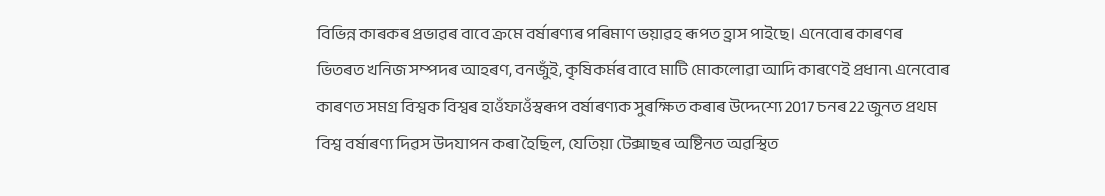বিভিন্ন কাৰকৰ প্ৰভাৱৰ বাবে ক্ৰমে বৰ্ষাৰণ্যৰ পৰিমাণ ভয়াৱহ ৰূপত হ্ৰাস পাইছে। এনেবোৰ কাৰণৰ ভিতৰত খনিজ সম্পদৰ আহৰণ, বনজুঁই, কৃষিকৰ্মৰ বাবে মাটি মোকলোৱা আদি কাৰণেই প্ৰধান৷ এনেবোৰ কাৰণত সমগ্ৰ বিশ্বক বিশ্বৰ হাওঁফাওঁস্বৰূপ বৰ্ষাৰণ্যক সুৰক্ষিত কৰাৰ উদ্দেশ্যে 2017 চনৰ 22 জুনত প্ৰথম বিশ্ব বৰ্ষাৰণ্য দিৱস উদযাপন কৰা হৈছিল, যেতিয়া টেক্সাছৰ অষ্টিনত অৱস্থিত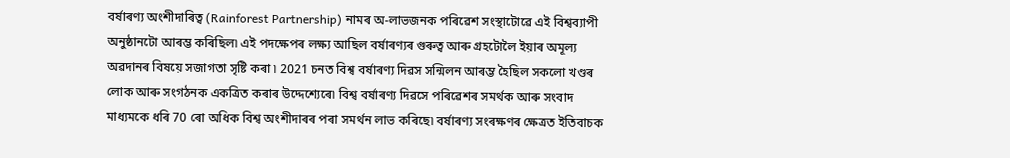বৰ্ষাৰণ্য অংশীদাৰিত্ব (Rainforest Partnership) নামৰ অ-লাভজনক পৰিৱেশ সংস্থাটোৱে এই বিশ্বব্যাপী অনুষ্ঠানটো আৰম্ভ কৰিছিল৷ এই পদক্ষেপৰ লক্ষ্য আছিল বৰ্ষাৰণ্যৰ গুৰুত্ব আৰু গ্ৰহটোলৈ ইয়াৰ অমূল্য অৱদানৰ বিষয়ে সজাগতা সৃষ্টি কৰা ৷ 2021 চনত বিশ্ব বৰ্ষাৰণ্য দিৱস সন্মিলন আৰম্ভ হৈছিল সকলো খণ্ডৰ লোক আৰু সংগঠনক একত্ৰিত কৰাৰ উদ্দেশ্যেৰে৷ বিশ্ব বৰ্ষাৰণ্য দিৱসে পৰিৱেশৰ সমৰ্থক আৰু সংবাদ মাধ্যমকে ধৰি 70 ৰো অধিক বিশ্ব অংশীদাৰৰ পৰা সমৰ্থন লাভ কৰিছে৷ বৰ্ষাৰণ্য সংৰক্ষণৰ ক্ষেত্ৰত ইতিবাচক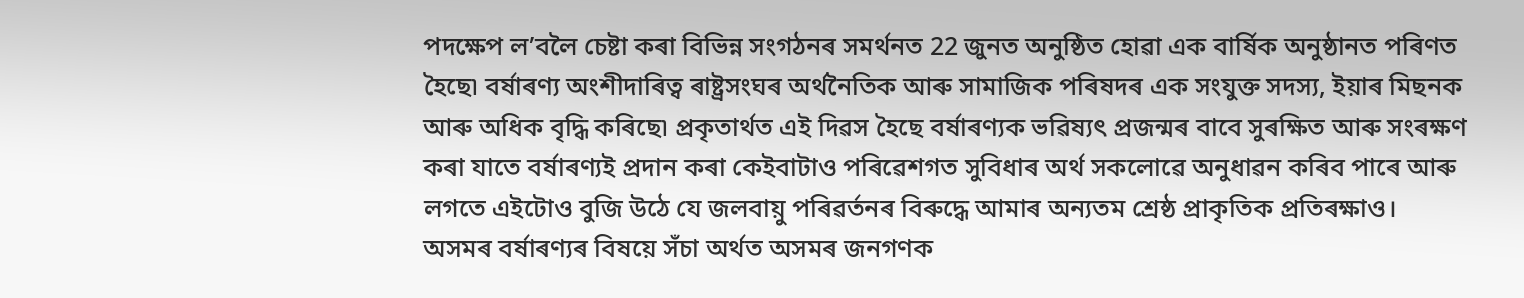পদক্ষেপ ল’বলৈ চেষ্টা কৰা বিভিন্ন সংগঠনৰ সমৰ্থনত 22 জুনত অনুষ্ঠিত হোৱা এক বাৰ্ষিক অনুষ্ঠানত পৰিণত হৈছে৷ বৰ্ষাৰণ্য অংশীদাৰিত্ব ৰাষ্ট্ৰসংঘৰ অৰ্থনৈতিক আৰু সামাজিক পৰিষদৰ এক সংযুক্ত সদস্য, ইয়াৰ মিছনক আৰু অধিক বৃদ্ধি কৰিছে৷ প্ৰকৃতাৰ্থত এই দিৱস হৈছে বৰ্ষাৰণ্যক ভৱিষ্যৎ প্ৰজন্মৰ বাবে সুৰক্ষিত আৰু সংৰক্ষণ কৰা যাতে বৰ্ষাৰণ্যই প্ৰদান কৰা কেইবাটাও পৰিৱেশগত সুবিধাৰ অৰ্থ সকলোৱে অনুধাৱন কৰিব পাৰে আৰু লগতে এইটোও বুজি উঠে যে জলবায়ু পৰিৱৰ্তনৰ বিৰুদ্ধে আমাৰ অন্যতম শ্ৰেষ্ঠ প্ৰাকৃতিক প্ৰতিৰক্ষাও।
অসমৰ বৰ্ষাৰণ্যৰ বিষয়ে সঁচা অৰ্থত অসমৰ জনগণক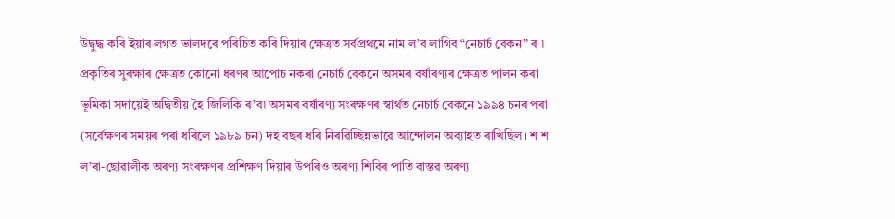উদ্বুদ্ধ কৰি ইয়াৰ লগত ভালদৰে পৰিচিত কৰি দিয়াৰ ক্ষেত্ৰত সৰ্বপ্ৰথমে নাম ল’ব লাগিব “নেচাৰ্চ বেকন” ৰ ৷ প্ৰকৃতিৰ সুৰক্ষাৰ ক্ষেত্ৰত কোনো ধৰণৰ আপোচ নকৰা নেচাৰ্চ বেকনে অসমৰ বৰ্ষাৰণ্যৰ ক্ষেত্ৰত পালন কৰা
ভূমিকা সদায়েই অদ্বিতীয় হৈ জিলিকি ৰ’ব৷ অসমৰ বৰ্ষাৰণ্য সংৰক্ষণৰ স্বাৰ্থত নেচাৰ্চ বেকনে ১৯৯৪ চনৰ পৰা (সৰ্বেক্ষণৰ সময়ৰ পৰা ধৰিলে ১৯৮৯ চন) দহ বছৰ ধৰি নিৰৱিচ্ছিন্নভাৱে আন্দোলন অব্যাহত ৰাখিছিল। শ শ ল’ৰা-ছোৱালীক অৰণ্য সংৰক্ষণৰ প্ৰশিক্ষণ দিয়াৰ উপৰিও অৰণ্য শিবিৰ পাতি বাস্তৱ অৰণ্য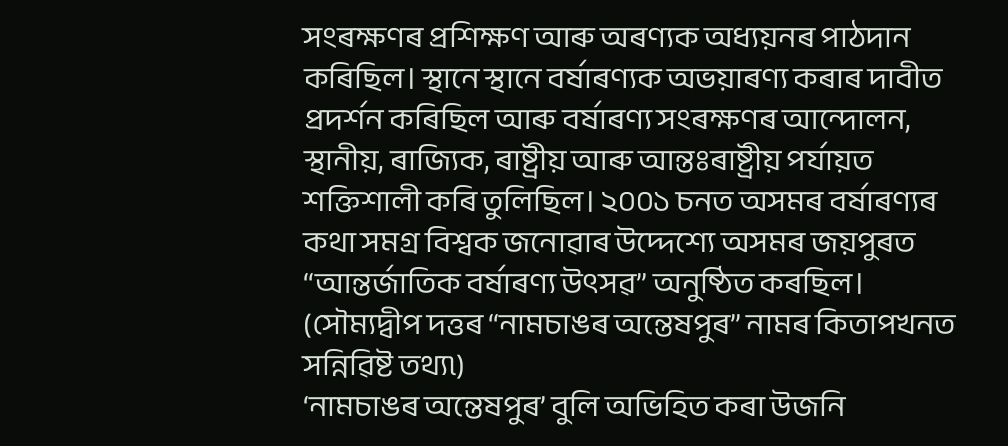সংৰক্ষণৰ প্ৰশিক্ষণ আৰু অৰণ্যক অধ্যয়নৰ পাঠদান কৰিছিল। স্থানে স্থানে বৰ্ষাৰণ্যক অভয়াৰণ্য কৰাৰ দাবীত প্ৰদৰ্শন কৰিছিল আৰু বৰ্ষাৰণ্য সংৰক্ষণৰ আন্দোলন, স্থানীয়, ৰাজ্যিক, ৰাষ্ট্ৰীয় আৰু আন্তঃৰাষ্ট্ৰীয় পৰ্যায়ত শক্তিশালী কৰি তুলিছিল। ২০০১ চনত অসমৰ বৰ্ষাৰণ্যৰ কথা সমগ্ৰ বিশ্বক জনোৱাৰ উদ্দেশ্যে অসমৰ জয়পুৰত “আন্তৰ্জাতিক বৰ্ষাৰণ্য উৎসৱ” অনুষ্ঠিত কৰছিল।
(সৌম্যদ্বীপ দত্তৰ “নামচাঙৰ অন্তেষপুৰ” নামৰ কিতাপখনত সন্নিৱিষ্ট তথ্য৷)
‘নামচাঙৰ অন্তেষপুৰ’ বুলি অভিহিত কৰা উজনি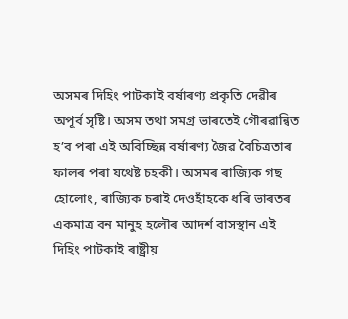অসমৰ দিহিং পাটকাই বৰ্ষাৰণ্য প্ৰকৃতি দেৱীৰ অপূৰ্ব সৃষ্টি। অসম তথা সমগ্ৰ ভাৰতেই গৌৰৱান্বিত হ’ব পৰা এই অবিচ্ছিন্ন বৰ্ষাৰণ্য জৈৱ বৈচিত্ৰতাৰ ফালৰ পৰা যথেষ্ট চহকী। অসমৰ ৰাজ্যিক গছ হোলোং, ৰাজ্যিক চৰাই দেওহাঁহকে ধৰি ভাৰতৰ একমাত্ৰ বন মানুহ হলৌৰ আদৰ্শ বাসস্থান এই দিহিং পাটকাই ৰাষ্ট্ৰীয়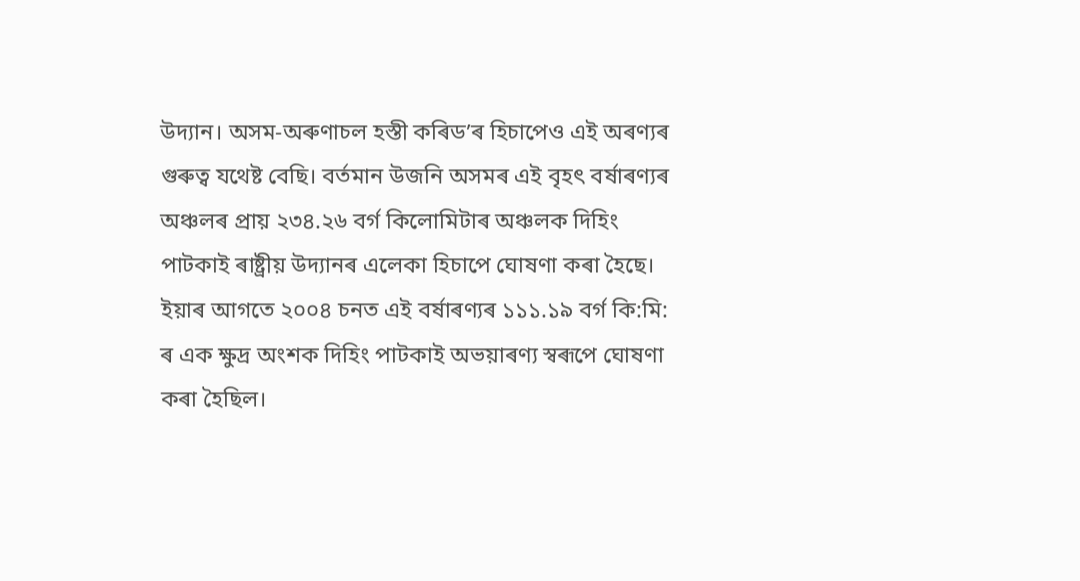উদ্যান। অসম-অৰুণাচল হস্তী কৰিড’ৰ হিচাপেও এই অৰণ্যৰ গুৰুত্ব যথেষ্ট বেছি। বৰ্তমান উজনি অসমৰ এই বৃহৎ বৰ্ষাৰণ্যৰ অঞ্চলৰ প্ৰায় ২৩৪.২৬ বৰ্গ কিলোমিটাৰ অঞ্চলক দিহিং পাটকাই ৰাষ্ট্ৰীয় উদ্যানৰ এলেকা হিচাপে ঘোষণা কৰা হৈছে। ইয়াৰ আগতে ২০০৪ চনত এই বৰ্ষাৰণ্যৰ ১১১.১৯ বৰ্গ কি:মি: ৰ এক ক্ষুদ্ৰ অংশক দিহিং পাটকাই অভয়াৰণ্য স্বৰূপে ঘোষণা কৰা হৈছিল।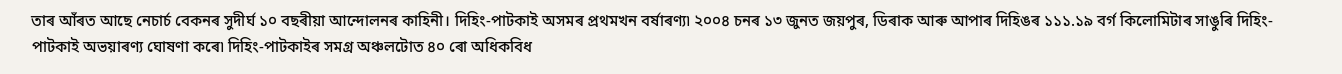তাৰ আঁৰত আছে নেচাৰ্চ বেকনৰ সুদীৰ্ঘ ১০ বছৰীয়া আন্দোলনৰ কাহিনী। দিহিং-পাটকাই অসমৰ প্ৰথমখন বৰ্ষাৰণ্য৷ ২০০৪ চনৰ ১৩ জুনত জয়পুৰ, ডিৰাক আৰু আপাৰ দিহিঙৰ ১১১.১৯ বৰ্গ কিলোমিটাৰ সাঙুৰি দিহিং-পাটকাই অভয়াৰণ্য ঘোষণা কৰে৷ দিহিং-পাটকাইৰ সমগ্ৰ অঞ্চলটোত ৪০ ৰো অধিকবিধ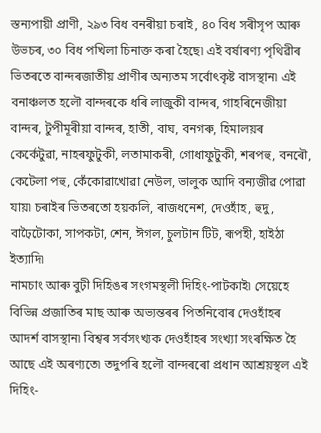স্তন্যপায়ী প্ৰাণী, ২৯৩ বিধ বনৰীয়া চৰাই, ৪০ বিধ সৰীসৃপ আৰু উভচৰ, ৩০ বিধ পখিলা চিনাক্ত কৰা হৈছে৷ এই বৰ্ষাৰণ্য পৃথিৱীৰ ভিতৰতে বান্দৰজাতীয় প্ৰাণীৰ অন্যতম সৰ্বোৎকৃষ্ট বাসস্থান৷ এই বনাঞ্চলত হলৌ বান্দৰকে ধৰি লাজুকী বান্দৰ, গাহৰিনেজীয়া বান্দৰ, টুপীমূৰীয়া বান্দৰ, হাতী, বাঘ, বনগৰু, হিমালয়ৰ কেৰ্কেটুৱা, নাহৰফুটুকী, লতামাকৰী, গোধাফুটুকী, শৰপহু, বনৰৌ, কেটেলা পহু, কেঁকোৱাখোৱা নেউল, ভালুক আদি বন্যজীৱ পোৱা যায়৷ চৰাইৰ ভিতৰতো হয়কলি, ৰাজধনেশ, দেওহাঁহ, হুদু, বাঢ়ৈটোকা, সাপকটা, শেন, ঈগল, চুলটান টিট, ৰূপহী, হাইঠা ইত্যাদি৷
নামচাং আৰু বুঢ়ী দিহিঙৰ সংগমস্থলী দিহিং-পাটকাই৷ সেয়েহে বিভিন্ন প্ৰজাতিৰ মাছ আৰু অভ্যন্তৰৰ পিতনিবোৰ দেওহাঁহৰ আদৰ্শ বাসস্থান৷ বিশ্বৰ সৰ্বসংখ্যক দেওহাঁহৰ সংখ্যা সংৰক্ষিত হৈ আছে এই অৰণ্যতে৷ তদুপৰি হলৌ বান্দৰৰো প্ৰধান আশ্ৰয়স্থল এই দিহিং-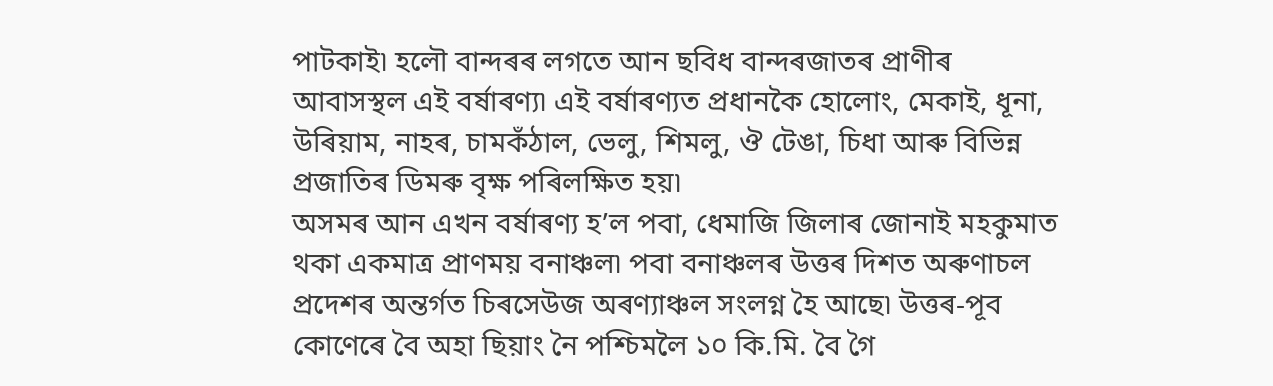পাটকাই৷ হলৌ বান্দৰৰ লগতে আন ছবিধ বান্দৰজাতৰ প্ৰাণীৰ আবাসস্থল এই বৰ্ষাৰণ্য৷ এই বৰ্ষাৰণ্যত প্ৰধানকৈ হোলোং, মেকাই, ধূনা, উৰিয়াম, নাহৰ, চামকঁঠাল, ভেলু, শিমলু, ঔ টেঙা, চিধা আৰু বিভিন্ন প্ৰজাতিৰ ডিমৰু বৃক্ষ পৰিলক্ষিত হয়৷
অসমৰ আন এখন বৰ্ষাৰণ্য হ’ল পবা, ধেমাজি জিলাৰ জোনাই মহকুমাত থকা একমাত্ৰ প্ৰাণময় বনাঞ্চল৷ পবা বনাঞ্চলৰ উত্তৰ দিশত অৰুণাচল প্ৰদেশৰ অন্তৰ্গত চিৰসেউজ অৰণ্যাঞ্চল সংলগ্ন হৈ আছে৷ উত্তৰ-পূব কোণেৰে বৈ অহা ছিয়াং নৈ পশ্চিমলৈ ১০ কি.মি. বৈ গৈ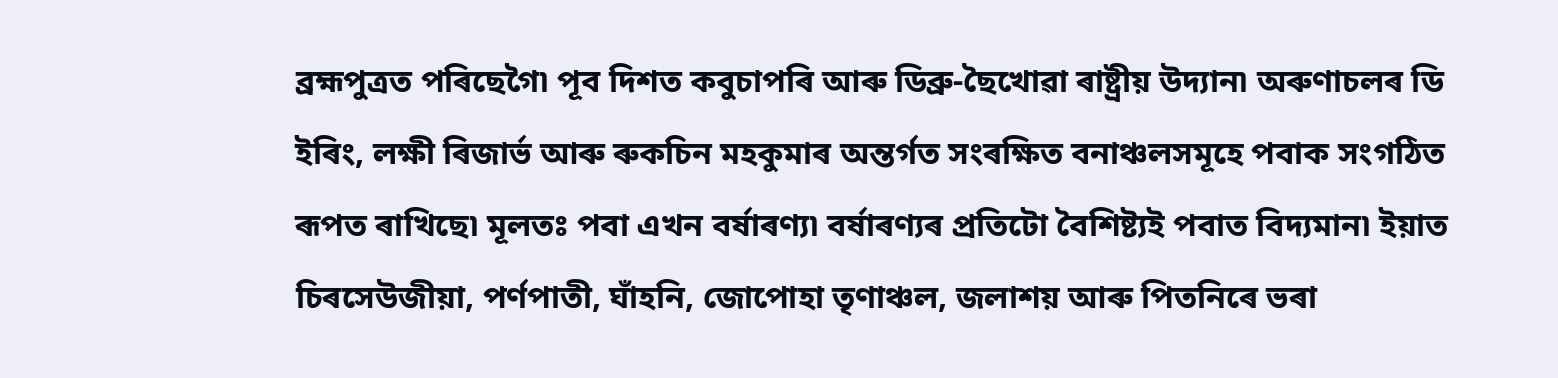ব্ৰহ্মপুত্ৰত পৰিছেগৈ৷ পূব দিশত কবুচাপৰি আৰু ডিব্ৰু-ছৈখোৱা ৰাষ্ট্ৰীয় উদ্যান৷ অৰুণাচলৰ ডি ইৰিং, লক্ষী ৰিজাৰ্ভ আৰু ৰুকচিন মহকুমাৰ অন্তৰ্গত সংৰক্ষিত বনাঞ্চলসমূহে পবাক সংগঠিত ৰূপত ৰাখিছে৷ মূলতঃ পবা এখন বৰ্ষাৰণ্য৷ বৰ্ষাৰণ্যৰ প্ৰতিটো বৈশিষ্ট্যই পবাত বিদ্যমান৷ ইয়াত চিৰসেউজীয়া, পৰ্ণপাতী, ঘাঁহনি, জোপোহা তৃণাঞ্চল, জলাশয় আৰু পিতনিৰে ভৰা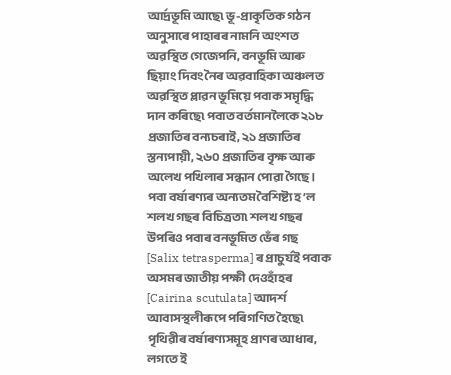আৰ্দ্ৰভূমি আছে৷ ভূ-প্ৰাকৃতিক গঠন অনুসাৰে পাহাৰৰ নামনি অংশত অৱস্থিত গেজেপনি, বনভূমি আৰু ছিয়াং দিবং নৈৰ অৱবাহিকা অঞ্চলত অৱস্থিত প্লাৱন ভূমিয়ে পবাক সমৃদ্ধি দান কৰিছে৷ পবাত বৰ্তমানলৈকে ২১৮ প্ৰজাতিৰ বন্যচৰাই, ২১ প্ৰজাতিৰ স্তন্যপায়ী, ২৬০ প্ৰজাতিৰ বৃক্ষ আৰু অলেখ পখিলাৰ সন্ধান পোৱা গৈছে। পবা বৰ্ষাৰণ্যৰ অন্যতম বৈশিষ্ট্য হ’ল শলখ গছৰ বিচিত্ৰতা৷ শলখ গছৰ উপৰিও পবাৰ বনভূমিত ভেঁৰ গছ [Salix tetrasperma] ৰ প্ৰাচুৰ্যই পবাক অসমৰ জাতীয় পক্ষী দেওহাঁহৰ [Cairina scutulata] আদৰ্শ আবাসস্থলীৰূপে পৰিগণিত হৈছে৷
পৃথিৱীৰ বৰ্ষাৰণ্যসমূহ প্ৰাণৰ আধাৰ, লগতে ই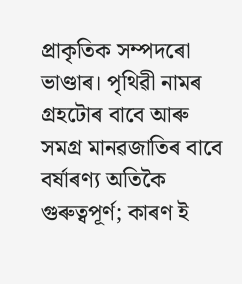প্ৰাকৃতিক সম্পদৰো ভাণ্ডাৰ। পৃথিৱী নামৰ গ্ৰহটোৰ বাবে আৰু সমগ্ৰ মানৱজাতিৰ বাবে বৰ্ষাৰণ্য অতিকৈ গুৰুত্বপূৰ্ণ; কাৰণ ই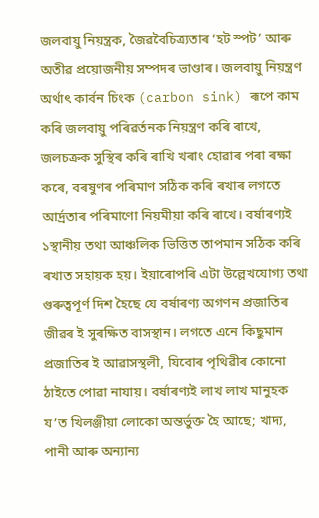জলবায়ু নিয়ন্ত্ৰক, জৈৱবৈচিত্ৰ্যতাৰ ‘হট স্পট’ আৰু অতীৱ প্ৰয়োজনীয় সম্পদৰ ভাণ্ডাৰ। জলবায়ু নিয়ন্ত্ৰণ অৰ্থাৎ কাৰ্বন চিংক (carbon sink) ৰূপে কাম কৰি জলবায়ু পৰিৱৰ্তনক নিয়ন্ত্ৰণ কৰি ৰাখে, জলচক্ৰক সুস্থিৰ কৰি ৰাখি খৰাং হোৱাৰ পৰা ৰক্ষা কৰে, বৰষুণৰ পৰিমাণ সঠিক কৰি ৰখাৰ লগতে আৰ্দ্ৰতাৰ পৰিমাণো নিয়মীয়া কৰি ৰাখে। বৰ্ষাৰণ্যই ১স্থানীয় তথা আঞ্চলিক ভিত্তিত তাপমান সঠিক কৰি ৰখাত সহায়ক হয়। ইয়াৰোপৰি এটা উল্লেখযোগ্য তথা গুৰুত্বপূৰ্ণ দিশ হৈছে যে বৰ্ষাৰণ্য অগণন প্ৰজাতিৰ জীৱৰ ই সুৰক্ষিত বাসস্থান। লগতে এনে কিছুমান প্ৰজাতিৰ ই আৱাসস্থলী, যিবোৰ পৃথিৱীৰ কোনো ঠাইতে পোৱা নাযায়। বৰ্ষাৰণ্যই লাখ লাখ মানুহক য’ত খিলঞ্জীয়া লোকো অন্তৰ্ভুক্ত হৈ আছে; খাদ্য, পানী আৰু অন্যান্য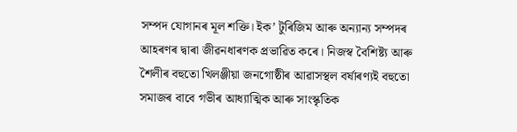সম্পদ যোগানৰ মূল শক্তি। ইক’ টুৰিজিম আৰু অন্যান্য সম্পদৰ আহৰণৰ দ্বাৰা জীৱনধাৰণক প্ৰভাৱিত কৰে। নিজস্ব বৈশিষ্ট্য আৰু শৈলীৰ বহুতো খিলঞ্জীয়া জনগোষ্ঠীৰ আৱাসস্থল বৰ্ষাৰণ্যই বহুতো সমাজৰ বাবে গভীৰ আধ্যাত্মিক আৰু সাংস্কৃতিক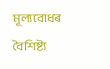মূল্যবোধৰ বৈশিষ্ট্য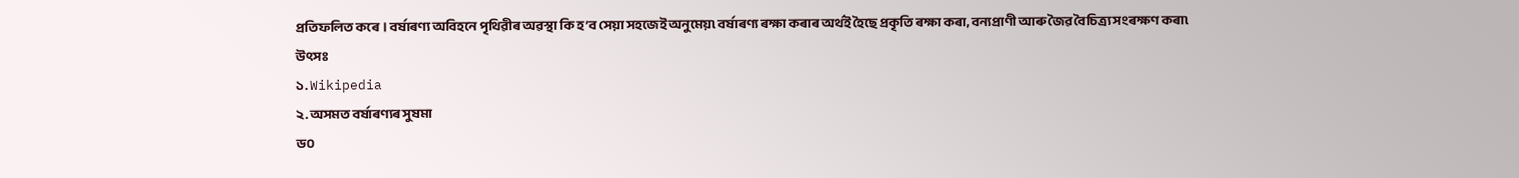প্ৰতিফলিত কৰে। বৰ্ষাৰণ্য অবিহনে পৃথিৱীৰ অৱস্থা কি হ’ব সেয়া সহজেই অনুমেয়৷ বৰ্ষাৰণ্য ৰক্ষা কৰাৰ অৰ্থই হৈছে প্ৰকৃতি ৰক্ষা কৰা, বন্যপ্ৰাণী আৰু জৈৱ বৈচিত্ৰ্য সংৰক্ষণ কৰা৷
উৎসঃ
১. Wikipedia
২. অসমত বৰ্ষাৰণ্যৰ সুষমা
ড০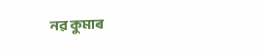নৱ কুমাৰ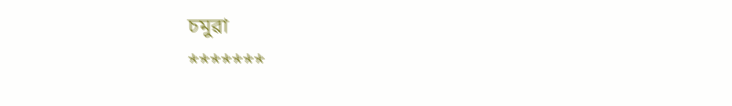চমুৱা
*******